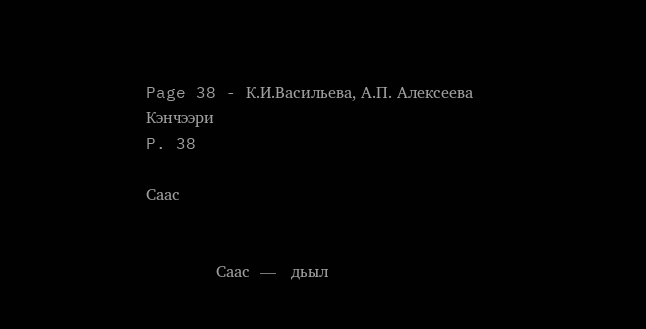Page 38 - К.И.Васильева, А.П. Алексеева Кэнчээри
P. 38

Саас


              Саас  —   дьыл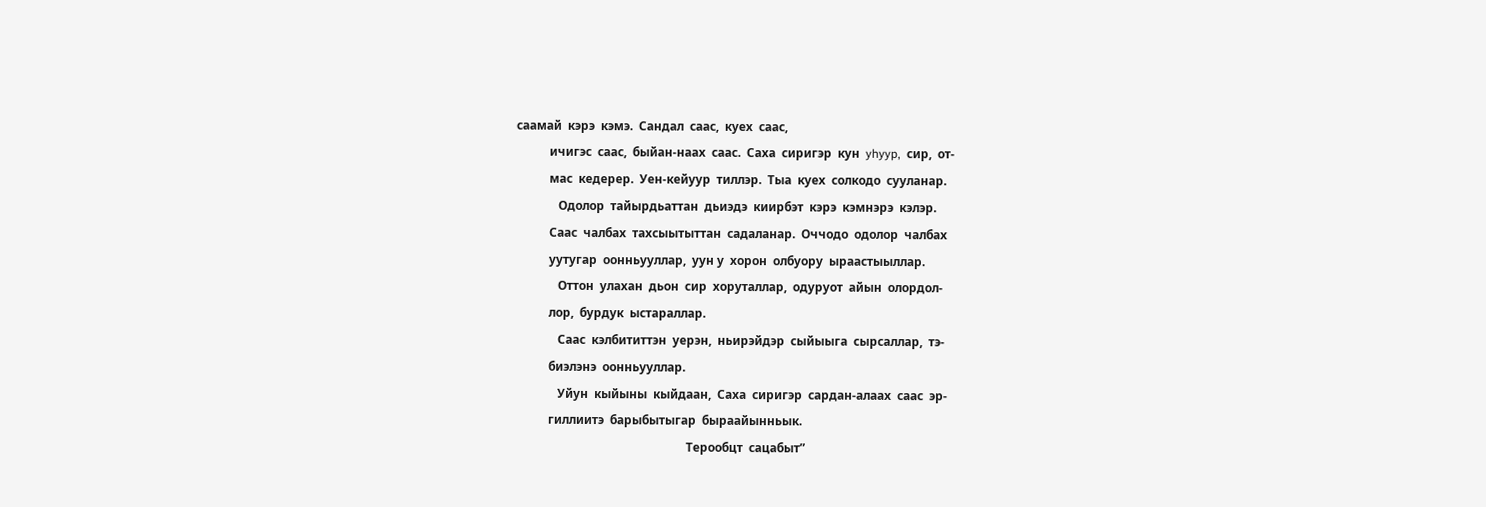саамай  кэрэ  кэмэ.  Сандал  саас,  куех  саас,
           ичигэс  саас,  быйан-наах  саас.  Саха  сиригэр  кун  yhyyp,  сир,  от-
           мас  кедерер.  Уен-кейуур  тиллэр.  Тыа  куех  солкодо  сууланар.
              Одолор  тайырдьаттан  дьиэдэ  киирбэт  кэрэ  кэмнэрэ  кэлэр.
           Саас  чалбах  тахсыытыттан  садаланар.  Оччодо  одолор  чалбах
           уутугар  оонньууллар,  уун у  хорон  олбуору  ыраастыыллар.
              Оттон  улахан  дьон  сир  хоруталлар,  одуруот  айын  олордол-
           лор,  бурдук  ыстараллар.
              Саас  кэлбититтэн  уерэн,  ньирэйдэр  сыйыыга  сырсаллар,  тэ-
           биэлэнэ  оонньууллар.
              Уйун  кыйыны  кыйдаан,  Саха  сиригэр  сардан-алаах  саас  эр-
           гиллиитэ  барыбытыгар  быраайынньык.
                                                         Терообцт  сацабыт”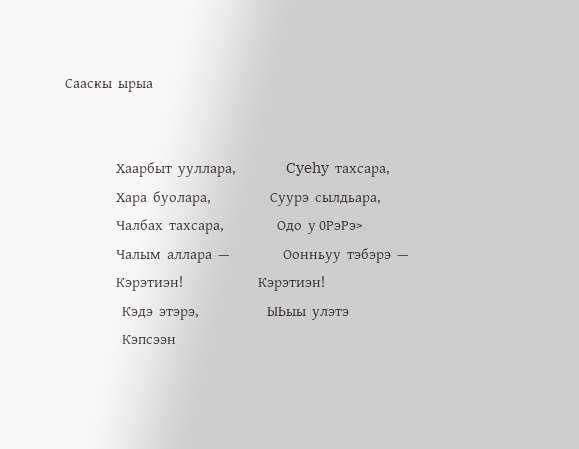Сааскы  ырыа


                 Хаарбыт  ууллара,                 Cyehy  тахсара,
                 Хара  буолара,                    Суурэ  сылдьара,
                 Чалбах  тахсара,                  Одо  у 0РэРэ>
                 Чалым  аллара  —                  Оонньуу  тэбэрэ  —
                 Кэрэтиэн!                         Кэрэтиэн!
                   Кэдэ  этэрэ,                       ЫЬыы  улэтэ
                   Кэпсээн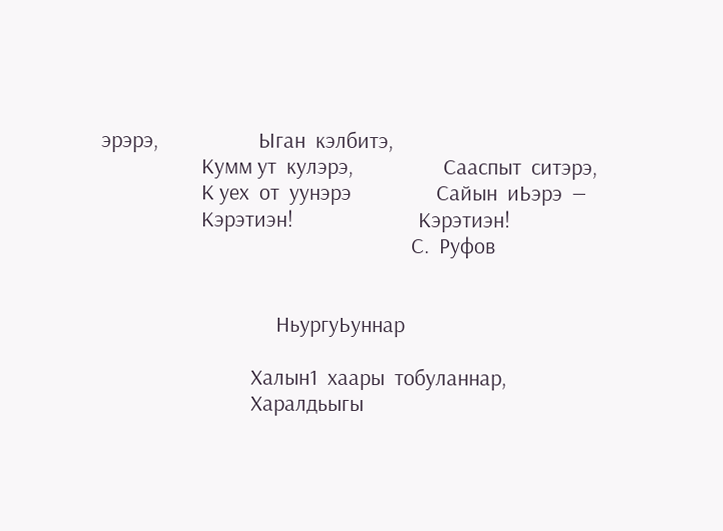эрэрэ,                    Ыган  кэлбитэ,
                    Кумм ут  кулэрэ,                  Сааспыт  ситэрэ,
                    К уех  от  уунэрэ                 Сайын  иЬэрэ  —
                    Кэрэтиэн!                         Кэрэтиэн!
                                                              С.  Руфов


                                   НьургуЬуннар

                              Халын1  хаары  тобуланнар,
                              Харалдьыгы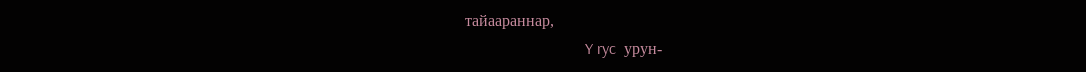тайаараннар,
                              Y ryc  урун-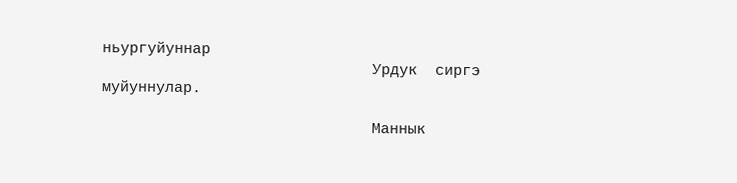ньургуйуннар
                              Урдук  сиргэ  муйуннулар.

                              Маннык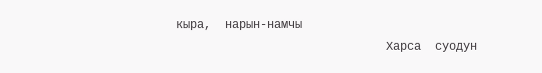кыра,  нарын-намчы
                              Харса  суодун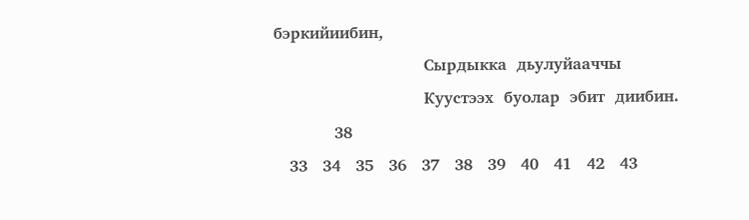бэркийиибин,
                              Сырдыкка  дьулуйааччы
                              Куустээх  буолар  эбит  диибин.
            38
   33   34   35   36   37   38   39   40   41   42   43